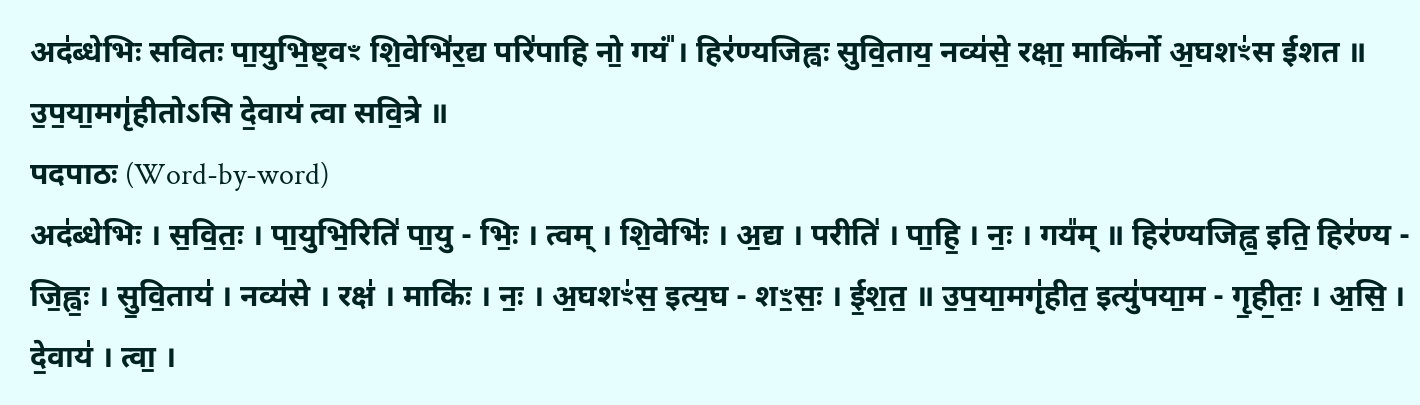अद॑ब्धेभिः सवितः पा॒युभि॒ष्ट्वꣳ शि॒वेभि॑र॒द्य परि॑पाहि नो॒ गयं᳚ । हिर॑ण्यजिह्वः सुवि॒ताय॒ नव्य॑से॒ रक्षा॒ माकि॑र्नो अ॒घशꣳ॑स ईशत ॥ उ॒प॒या॒मगृ॑हीतोऽसि दे॒वाय॑ त्वा सवि॒त्रे ॥
पदपाठः (Word-by-word)
अद॑ब्धेभिः । स॒वि॒तः॒ । पा॒युभि॒रिति॑ पा॒यु - भिः॒ । त्वम् । शि॒वेभिः॑ । अ॒द्य । परीति॑ । पा॒हि॒ । नः॒ । गय᳚म् ॥ हिर॑ण्यजिह्व॒ इति॒ हिर॑ण्य - जि॒ह्वः॒ । सु॒वि॒ताय॑ । नव्य॑से । रक्ष॑ । माकिः॑ । नः॒ । अ॒घशꣳ॑स॒ इत्य॒घ - शꣳ॒सः॒ । ई॒श॒त॒ ॥ उ॒प॒या॒मगृ॑हीत॒ इत्यु॑पया॒म - गृ॒ही॒तः॒ । अ॒सि॒ । दे॒वाय॑ । त्वा॒ ।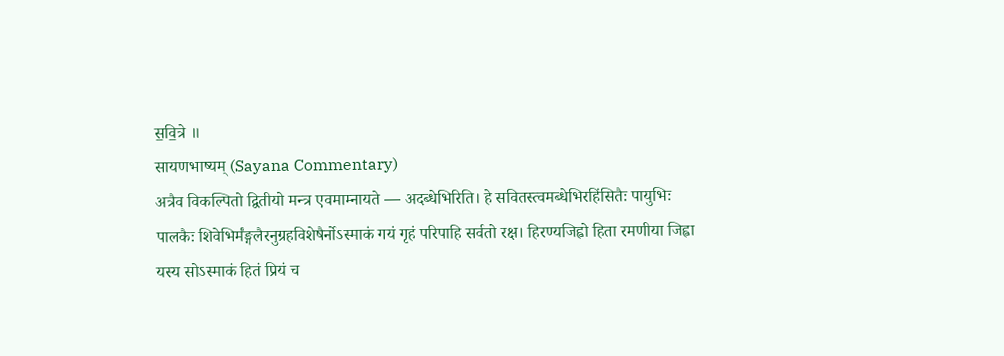स॒वि॒त्रे ॥
सायणभाष्यम् (Sayana Commentary)
अत्रैव विकल्पितो द्वितीयो मन्त्र एवमाम्नायते — अदब्धेभिरिति। हे सवितस्त्वमब्धेभिरहिंसितैः पायुभिः पालकैः शिवेभिर्मंङ्गलैरनुग्रहविशेषैर्नोऽस्माकं गयं गृहं परिपाहि सर्वतो रक्ष। हिरण्यजिह्वो हिता रमणीया जिह्वा यस्य सोऽस्माकं हितं प्रियं च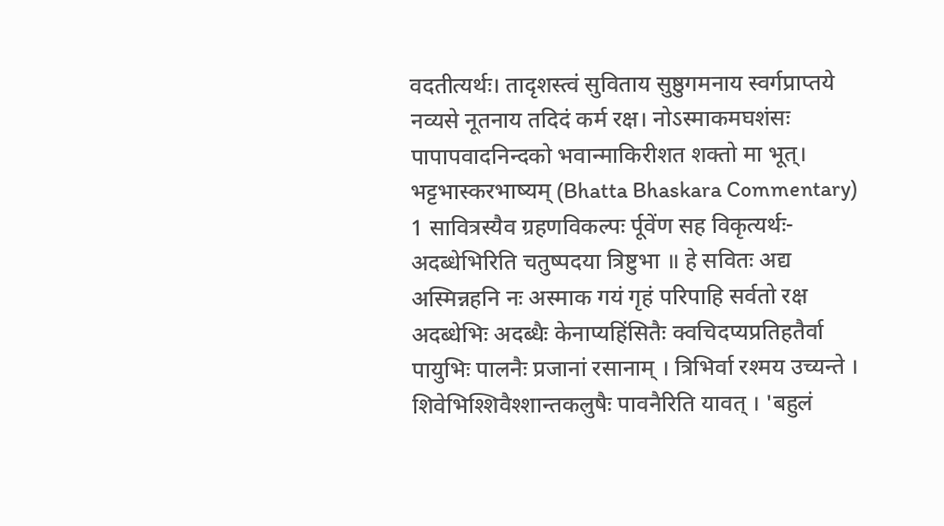वदतीत्यर्थः। तादृशस्त्वं सुविताय सुष्ठुगमनाय स्वर्गप्राप्तये नव्यसे नूतनाय तदिदं कर्म रक्ष। नोऽस्माकमघशंसः पापापवादनिन्दको भवान्माकिरीशत शक्तो मा भूत्।
भट्टभास्करभाष्यम् (Bhatta Bhaskara Commentary)
1 सावित्रस्यैव ग्रहणविकल्पः र्पूवेंण सह विकृत्यर्थः- अदब्धेभिरिति चतुष्पदया त्रिष्टुभा ॥ हे सवितः अद्य अस्मिन्नहनि नः अस्माक गयं गृहं परिपाहि सर्वतो रक्ष अदब्धेभिः अदब्धैः केनाप्यहिंसितैः क्वचिदप्यप्रतिहतैर्वा पायुभिः पालनैः प्रजानां रसानाम् । त्रिभिर्वा रश्मय उच्यन्ते । शिवेभिश्शिवैश्शान्तकलुषैः पावनैरिति यावत् । 'बहुलं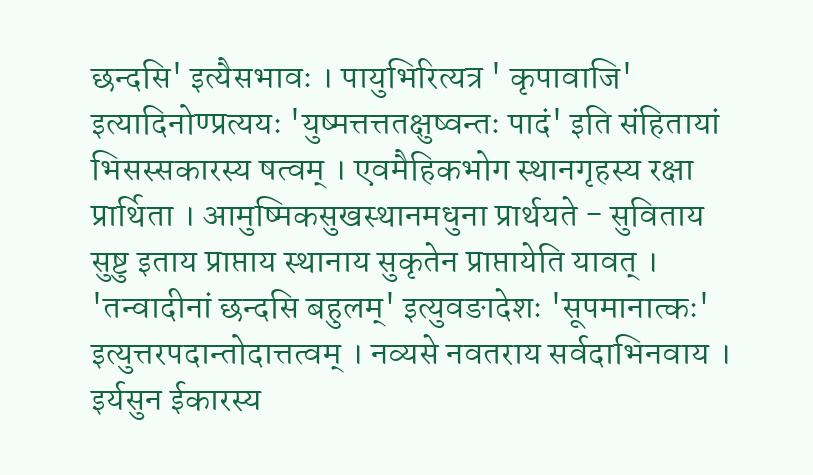छन्दसि' इत्यैसभावः । पायुभिरित्यत्र ' कृपावाजि' इत्यादिनोण्प्रत्ययः 'युष्मत्तत्ततक्षुष्वन्तः पादं' इति संहितायां भिसस्सकारस्य षत्वम् । एवमैहिकभोग स्थानगृहस्य रक्षा प्रार्थिता । आमुष्मिकसुखस्थानमधुना प्रार्थयते - सुविताय सुष्टु इताय प्राप्ताय स्थानाय सुकृतेन प्राप्तायेति यावत् । 'तन्वादीनां छन्दसि बहुलम्' इत्युवङादेशः 'सूपमानात्कः' इत्युत्तरपदान्तोदात्तत्वम् । नव्यसे नवतराय सर्वदाभिनवाय । इर्यसुन ईकारस्य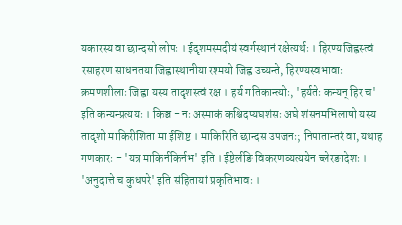यकारस्य वा छान्दसो लोपः । ईदृशमस्मदीयं स्वर्गस्थानं रक्षेत्यर्थः । हिरण्यजिह्वस्त्वं रसाहरण साधनतया जिह्वास्थानीया रश्मयो जिह्व उच्यन्ते, हिरण्यस्वभावाः क्रमणशीलाः जिह्वा यस्य तादृशस्त्वं रक्ष । हर्य गतिकान्त्योः, 'हर्यतेः कन्यन् हिर च' इति कन्यन्प्रत्ययः । किञ्च - नः अस्माकं कश्चिदप्यघशंसः अघे शंसनमभिलाषो यस्य तादृशो माकिरीशिता मा ईशिष्ट । माकिरिति छान्दस उपजनः; निपातान्तरं वा, यथाह गणकारः - 'यत्र माकिर्नकिर्नभ' इति । ईष्टेर्लङि विकरणव्यत्ययेन च्लेरङादेशः । 'अनुदात्ते च कुधपरे' इति संहितायां प्रकृतिभावः ।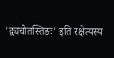'द्व्यचोतस्तिङः' इति रक्षेत्यस्य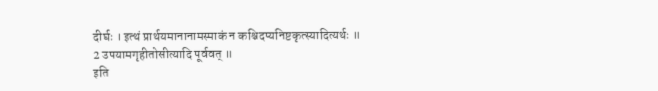दीर्घः । इत्थं प्रार्थयमानानामस्माकं न कश्चिदप्यनिष्टकृत्स्यादित्यर्थः ॥
2 उपयामगृहीतोसीत्यादि पूर्ववत् ॥
इति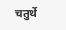चतुर्थे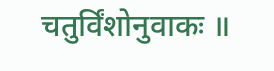चतुर्विंशोनुवाकः ॥